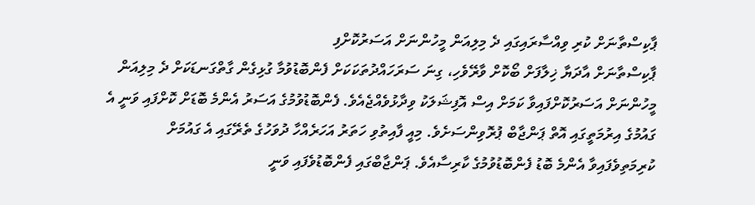ޕާކިސްތާނަށް ކުރި ވިއްސާރައިގައި ދެ މިލިއަން މީހުންނަށް އަސަރުކޮށްފި
ޕާކިސްތާނަށް އާދަޔާ ޚިލާފަށް ބޯކޮށް ވާރޭވެހި، ގިނަ ސަރަހައްދުތަކަކަށް ފެންބޮޑުވުމާ ގުޅިގެން ގާތްގަނޑަކަށް ދެ މިލިއަން މީހުންނަށް އަސަރުކޮށްފައިވާ ކަމަށް އިސް އޮފިޝަލަކު ވިދާޅުވެއްޖެއެވެ. ފެންބޮޑުވުމުގެ އަސަރު އެންމެ ބޮޑަށް ކޮށްފައި ވަނީ އެ ގައުމުގެ އިރުމަތީގައި އޮތް ޕަންޖާބް ޕުރޮވިންސަށެވެ. މިއީ ފާއިތުވި ހަތަރު އަހަރެއްހާ ދުވަހުގެ ތެރޭގައި އެ ގައުމަށް ކުރިމަތިވެފައިވާ އެންމެ ބޮޑު ފެންބޮޑުވުމުގެ ކާރިސާއެވެ. ޕަންޖާބްގައި ފެންބޮޑުވެފައި ވަނީ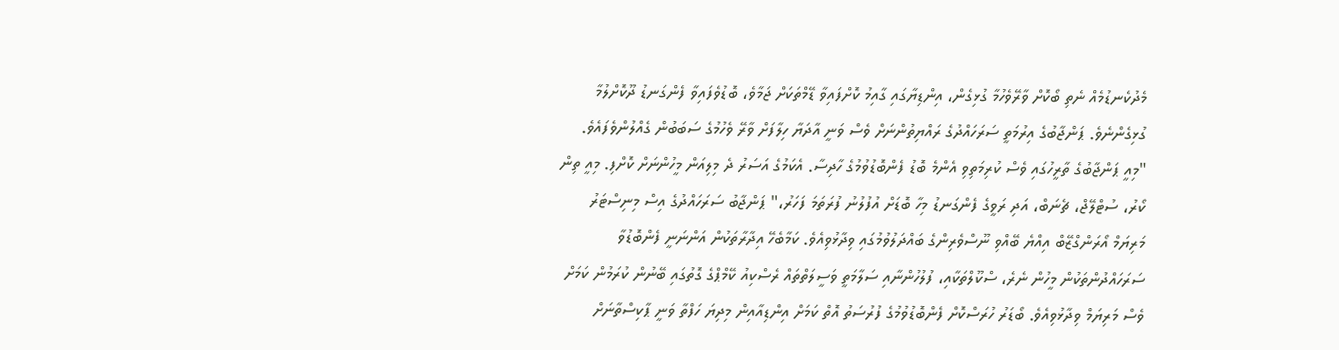މެދުކެނޑުމެއް ނެތި ބޯކޮށް ވާރޭވެހުމާ ގުޅިގެން، އިންޑިޔާގައި ގާއިމު ކޮށްފައިވާ ޑޭމްތަކަށް ޖަމާވެ، ބޮޑުވެފައިވާ ފެންގަނޑު ދޫކޮށްލުމާ ގުޅިގެންނެވެ. ޕަންޖާބުގެ އިރުމަތީ ސަރަހައްދުގެ ރައްޔިތުންނަށް ވެސް ވަނީ އާދަޔާ ހިލާފަށް ވާރޭ ވެހުމުގެ ސަބަބުން ގެއްލުންވެފައެވެ. "މިއީ ޕަންޖާބުގެ ތާރީހުގައި ވެސް ކުރިމަތިވި އެންމެ ބޮޑު ފެންބޮޑުވުމުގެ ހާދިސާ. އެކަމުގެ އަސަރު ދެ މިލިއަން މީހުންނަށް ކޮށްފި. މިއީ ތިން ކޯރު، ސުޓްލޭޖް، ޗެނަބް، އަދި ރަވީގެ ފެންގަނޑު މިހާ ބޮޑަށް އުފުލުނު ފުރަތަމަ ފަހަރު،" ޕަންޖާބު ސަރަހައްދުގެ އިސް މިނިސްޓަރު މަރިޔަމް އޯރަންގްޒޭބް އިއްޔެ ބޭއްވި ނޫސްވެރިންގެ ބައްދަލުވުމުގައި ވިދާޅުވިއެވެ. ކަމާބެހޭ އިދާރާތަކުން އަންނަނީ ފެންބޮޑުވާ ސަރަހައްދުންތަކުން މީހުން ނެރެ، ސްކޫލްތަކާއި، ފުލުހުންނާއި ސަލާމަތީ ވަސީލަތްތައް ރެސްކިއު ކޭމްޕްގެ ގޮތުގައި ބޭނުން ކުރަމުން ކަމަށް ވެސް މަރިޔަމް ވިދާޅުވިއެވެ. ބޯޑަރު ހުރަސްކޮށް ފެންބޮޑުވުމުގެ ފުރުސަތު އޮތް ކަމަށް އިންޑިއާއިން މިދިޔަ ހަފްތާ ވަނީ ޕާކިސްތާނަށް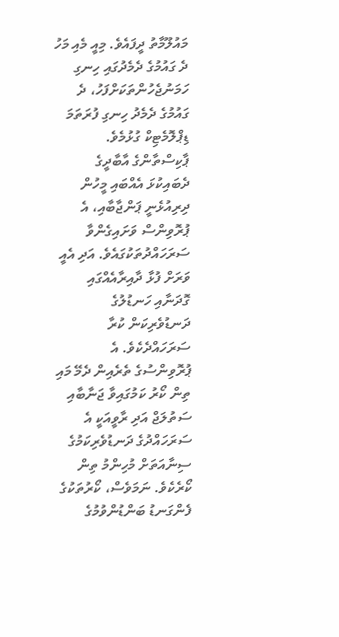މައުލޫމާތު ދީފައެވެ. މިއީ މެއި މަހު ދެ ގައުމުގެ ދެމެދުގައި ހިނގި ހަމަނުޖެހުންތަކަށްފަހު، ދެ ގައުމުގެ ދެމެދު ހިނގި ފުރަތަމަ ޑިޕްލޮމެޓިކް ގުޅުމެވެ. ޕާކިސްތާންގެ އާބާދީގެ ދެބައިކުޅަ އެއްބައި މީހުން ދިރިއުޅެނީ ޕަންޖާބާއި، އެ ޕުރޮވިންސް ވަށައިގެންވާ ސަރަހައްދުތަކުގައެވެ. އަދި އެއީ ވަރަށް ފުޅާ ދާއިރާއެއްގައި ގޮދަނާއި ހަނޑުލުގެ ދަނޑުވެރިކަން ކުރާ ސަރަހައްދެކެވެ. އެ ޕުރޮވިންސުގެ ތެރެއިން ދެމޭ މައި ތިން ކޯރު ކަމުގައިވާ ޖަނާބާއި ސަތުލަޖް އަދި ރާވީއަކީ އެ ސަރަހައްދުގެ ދަނޑުވެރިކަމުގެ ސިނާއަތަށް މުހިންމު ތިން ކޯރެކެވެ. ނަމަވެސް، ކޯރުތަކުގެ ފެންގަނޑު ބަންޑުންވުމުގެ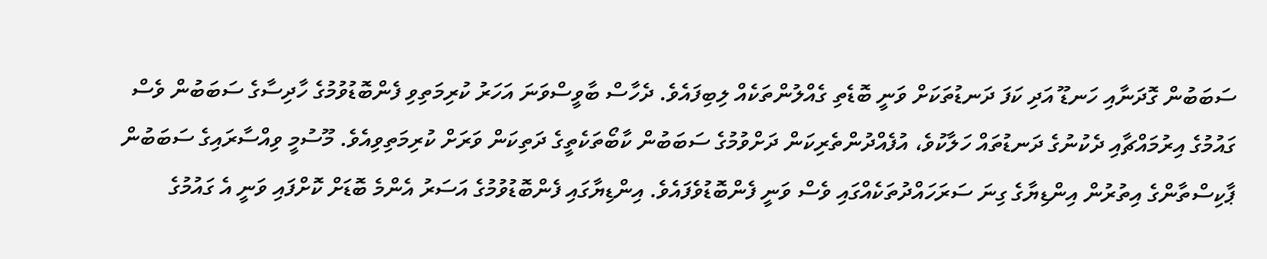ސަބަބުން ގޮދަނާއި ހަނޑޫ އަދި ކަފަ ދަނޑުތަކަށް ވަނީ ބޮޑެތި ގެއްލުންތަކެއް ލިބިފައެވެ. ދެހާސް ބާވީސްވަނަ އަހަރު ކުރިމަތިވި ފެންބޮޑުވުމުގެ ހާދިސާގެ ސަބަބުން ވެސް ގައުމުގެ އިރުމައްޗާއި ދެކުނުގެ ދަނޑުތައް ހަލާކުވެ، އުފެއްދުންތެރިކަން ދަށްވުމުގެ ސަބަބުން ކާބޯތަކެތީގެ ދަތިކަން ވަރަށް ކުރިމަތިވިއެވެ. މޫސުމީ ވިއްސާރައިގެ ސަބަބުން ޕާކިސްތާންގެ އިތުރުން އިންޑިޔާގެ ގިނަ ސަރަހައްދުތަކެއްގައި ވެސް ވަނީ ފެންބޮޑުވެފައެވެ. އިންޑިޔާގައި ފެންބޮޑުވުމުގެ އަސަރު އެންމެ ބޮޑަށް ކޮށްފައި ވަނީ އެ ގައުމުގެ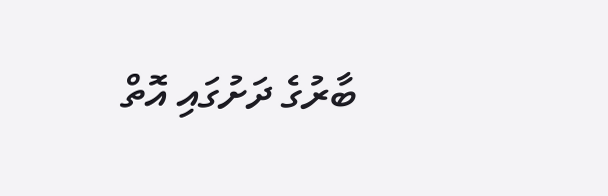ބާރުގެ ދަށުގައި އޮތް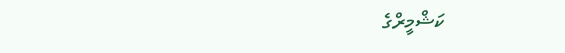ކަޝްމީރްގެ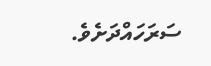ސަރަހައްދަށެވެ.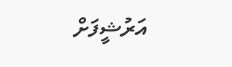އަރުޝީފަށް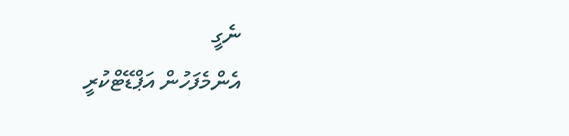ނެގީ
އެންމެފަހުން އަޕްޑޭޓްކުރީ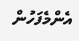އެންމެފަހުން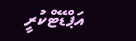އަޕްޑޭޓްކުރީ